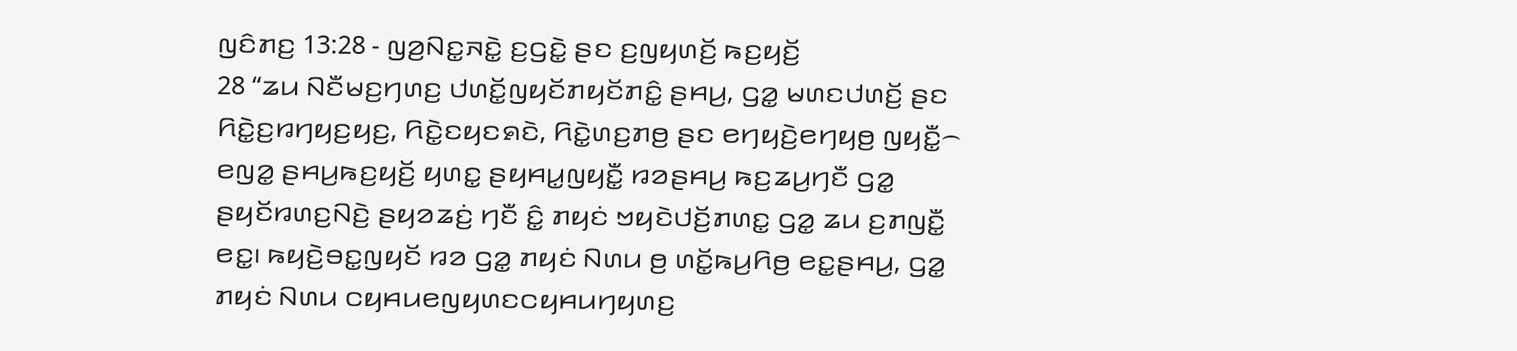ꤜꤢꤨꤊꤢ꤬ 13:28 - ꤜꤤ꤬ꤡꤢ꤭ꤏꤢꤧ꤭ ꤢ꤬ꤞꤢꤧ꤭ ꤔꤢ ꤢ꤬ꤜꤟꤛꤢꤩ꤬ ꤒꤢ꤬ꤟꤢꤩ꤬
28 “ꤘꤣ ꤡꤢꤪꤗꤢ꤬ꤚꤛꤢ꤬ ꤓꤛꤢꤩ꤭ꤜꤟꤢꤩꤊꤟꤢꤩꤊꤢꤨ꤭ ꤔꤌꤣ꤬, ꤞꤤ꤭ ꤗꤛꤢꤓꤛꤢꤩ꤬ ꤔꤢ ꤖꤢꤧ꤭ꤢ꤬ꤙꤚꤟꤢ꤬ꤟꤢ꤬, ꤖꤢꤧ꤭ꤢꤟꤢꤎꤢꤧ, ꤖꤢꤧ꤭ꤛꤢ꤬ꤊꤥ꤬ ꤔꤢ ꤕꤚꤟꤢꤧ꤬ꤕꤚꤟꤥ꤬ ꤜꤟꤢꤪ꤭꤮ ꤕꤜꤤ꤭ ꤔꤌꤣ꤬ꤒꤢ꤬ꤟꤢꤩ꤬ ꤟꤛꤢ꤭ ꤔꤟꤌꤣ꤭ꤜꤟꤢꤪ꤭ ꤙꤤꤔꤌꤣ꤬ ꤒꤢ꤬ꤘꤣ꤬ꤚꤢꤪ ꤞꤤ꤭ ꤔꤟꤢꤩꤙꤛꤢ꤬ꤡꤢꤧ꤬ ꤔꤟꤤꤘꤢꤦ꤬ ꤚꤢꤪ ꤢꤨ꤭ ꤊꤟꤢꤦ ꤠꤟꤢꤧꤓꤢꤩ꤬ꤊꤛꤢ꤭ ꤞꤤ꤭ ꤘꤣ ꤢ꤬ꤊꤜꤢꤪ꤭ ꤕꤢ꤭꤯ ꤒꤟꤢꤧ꤬ꤋꤢ꤭ꤜꤟꤢꤩ ꤙꤤ ꤞꤤ꤭ ꤊꤟꤢꤦ ꤡꤛꤣ ꤥ꤬ ꤛꤢꤩ꤭ꤒꤣ꤬ꤖꤥ꤬ ꤕꤢ꤭ꤔꤌꤣ꤬, ꤞꤤ꤭ ꤊꤟꤢꤦ ꤡꤛꤣ ꤍꤟꤌꤣꤕꤜꤟꤛꤢꤍꤟꤌꤣꤚꤟꤛꤢ꤬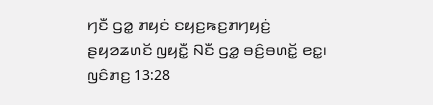ꤚꤢꤪ ꤞꤤ꤭ ꤊꤟꤢꤦ ꤢꤟꤢ꤬ꤒꤢ꤬ꤊꤚꤟꤢꤦ꤬ ꤔꤟꤤꤘꤛꤢꤩ ꤜꤟꤢꤪ꤭ ꤡꤢꤪ ꤞꤤ꤭ ꤋꤢꤨ꤬ꤋꤛꤢꤩ꤭ ꤕꤢ꤭꤯
ꤜꤢꤨꤊꤢ꤬ 13:28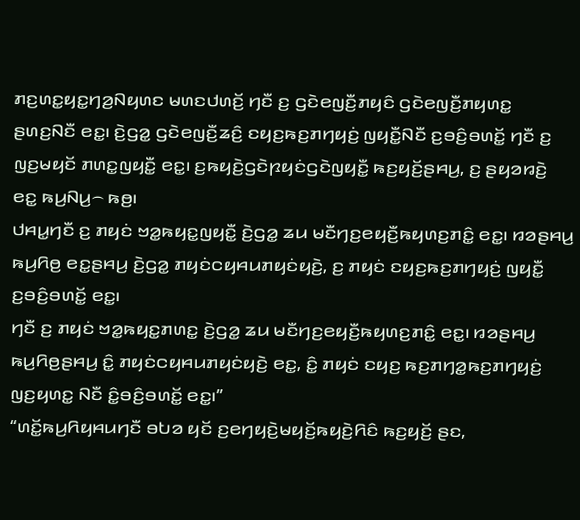ꤊꤢ꤬ꤛꤢ꤭ꤟꤢ꤭ꤚꤤ꤬ꤡꤟꤛꤢ ꤗꤛꤢꤓꤛꤢꤩ꤬ ꤚꤢꤪ ꤢ꤬ ꤞꤢꤧꤕꤜꤢꤪ꤬ꤊꤟꤢꤨ ꤞꤢꤧꤕꤜꤢꤪ꤬ꤊꤟꤛꤢ꤭ ꤔꤛꤢ꤬ꤡꤢꤪ ꤕꤢ꤭꤯ ꤢꤧ꤬ꤞꤤ꤭ ꤞꤢꤧꤕꤜꤢꤪ꤬ꤘꤢꤨ꤬ ꤢꤟꤢ꤬ꤒꤢ꤬ꤊꤚꤟꤢꤦ꤬ ꤜꤟꤢꤪ꤭ꤡꤢꤪ ꤢ꤬ꤋꤢꤨ꤬ꤋꤛꤢꤩ꤭ ꤚꤢꤪ ꤢ꤬ ꤜꤢ꤬ꤗꤟꤢꤩ ꤊꤛꤢ꤭ꤜꤟꤢꤪ꤭ ꤕꤢ꤭꤯ ꤢ꤬ꤒꤟꤢꤧ꤬ꤞꤢꤧꤐꤟꤢꤦꤞꤢꤧꤜꤟꤢꤪ꤭ ꤒꤢ꤬ꤟꤢꤩ꤬ꤔꤌꤣ꤬, ꤢ꤬ ꤔꤟꤤꤙꤢꤧ꤬ ꤕꤢ꤭ ꤒꤣ꤬ꤡꤣ꤬꤮ ꤒꤥ꤬꤯
ꤓꤌꤣ꤭ꤚꤢꤪ ꤢ꤬ ꤊꤟꤢꤦ ꤠꤤ꤭ꤒꤟꤢ꤭ꤜꤟꤢꤪ꤭ ꤢꤧ꤬ꤞꤤ꤭ ꤘꤣ ꤗꤢꤪꤚꤢ꤬ꤕꤟꤢꤪ꤬ꤒꤟꤛꤢ꤬ꤊꤢꤨ꤭ ꤕꤢ꤭꤯ ꤙꤤꤔꤌꤣ꤬ ꤒꤣ꤬ꤖꤥ꤬ ꤕꤢ꤭ꤔꤌꤣ꤬ ꤢꤧ꤬ꤞꤤ꤭ ꤊꤟꤢꤦꤍꤟꤌꤣꤊꤟꤢꤦꤟꤢꤧ꤬, ꤢ꤬ ꤊꤟꤢꤦ ꤢꤟꤢ꤬ꤒꤢ꤬ꤊꤚꤟꤢꤦ꤬ ꤜꤟꤢꤪ꤭ ꤢ꤬ꤋꤢꤨ꤬ꤋꤛꤢꤩ꤭ ꤕꤢ꤭꤯
ꤚꤢꤪ ꤢ꤬ ꤊꤟꤢꤦ ꤠꤤ꤭ꤒꤟꤢ꤭ꤊꤛꤢ꤭ ꤢꤧ꤬ꤞꤤ꤭ ꤘꤣ ꤗꤢꤪꤚꤢ꤬ꤕꤟꤢꤪ꤬ꤒꤟꤛꤢ꤬ꤊꤢꤨ꤭ ꤕꤢ꤭꤯ ꤙꤤꤔꤌꤣ꤬ ꤒꤣ꤬ꤖꤥ꤬ꤔꤌꤣ꤬ ꤢꤨ꤭ ꤊꤟꤢꤦꤍꤟꤌꤣꤊꤟꤢꤦꤟꤢꤧ꤬ ꤕꤢ꤭, ꤢꤨ꤭ ꤊꤟꤢꤦ ꤢꤟꤢ꤬ ꤒꤢ꤬ꤊꤚꤤ꤭ꤒꤢ꤬ꤊꤚꤟꤢꤦ꤬ ꤜꤢ꤬ꤟꤛꤢ꤭ ꤡꤢꤪ ꤢꤨ꤭ꤋꤢꤨ꤬ꤋꤛꤢꤩ꤭ ꤕꤢ꤭꤯”
“ꤛꤢꤩ꤭ꤒꤣ꤬ꤖꤟꤌꤣꤚꤢꤪ ꤋꤝꤤ ꤟꤢꤩ ꤢ꤬ꤕꤚꤟꤢꤧ꤬ꤗꤟꤢꤩ꤬ꤒꤟꤢꤧ꤬ꤖꤢꤨ ꤒꤢ꤬ꤟꤢꤩ꤬ ꤔꤢ,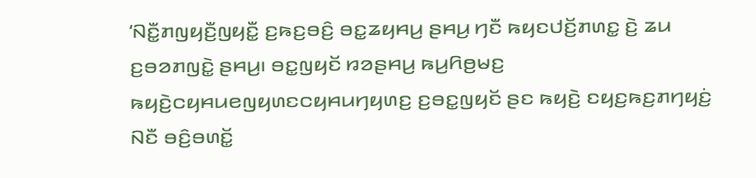‘ꤡꤢꤪ꤭ꤊꤜꤟꤢꤪ꤬ꤜꤟꤢꤪ꤭ ꤢ꤬ꤒꤢ꤬ꤋꤢꤨ꤬ ꤋꤢ꤭ꤘꤟꤌꤣ꤬ ꤔꤌꤣ꤬ ꤚꤢꤪ ꤒꤟꤢꤓꤢꤩ꤬ꤊꤛꤢ꤭ ꤢꤧ꤬ ꤘꤣ ꤢ꤬ꤋꤤꤊꤜꤢꤧ꤭ ꤔꤌꤣ꤬꤯ ꤋꤢ꤭ꤜꤟꤢꤩ ꤙꤤꤔꤌꤣ꤬ ꤒꤣ꤬ꤖꤥ꤬ꤗꤢ꤬ ꤒꤟꤢꤧ꤬ꤍꤟꤌꤣꤕꤜꤟꤛꤢꤍꤟꤌꤣꤚꤟꤛꤢ꤬ ꤢ꤬ꤋꤢ꤭ꤜꤟꤢꤩ ꤔꤢ ꤒꤟꤢꤧ꤬ ꤢꤟꤢ꤬ꤒꤢ꤬ꤊꤚꤟꤢꤦ꤬ ꤡꤢꤪ ꤋꤢꤨ꤬ꤋꤛꤢꤩ꤭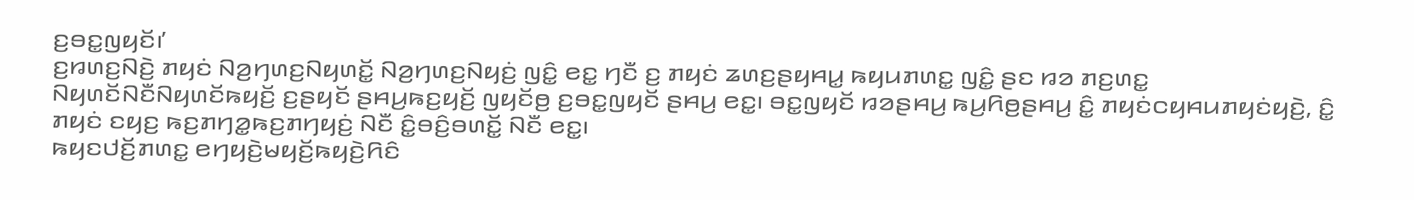ꤢ꤬ꤋꤢ꤭ꤜꤟꤢꤩ꤯’
ꤢ꤬ꤙꤛꤢ꤬ꤡꤢꤧ꤬ ꤊꤟꤢꤦ ꤡꤤ꤬ꤚꤛꤢ꤬ꤡꤟꤛꤢꤩ꤭ ꤡꤤ꤬ꤚꤛꤢ꤬ꤡꤟꤢꤦ꤬ ꤜꤢꤨ꤭ ꤕꤢ꤭ ꤚꤢꤪ ꤢ꤬ ꤊꤟꤢꤦ ꤘꤛꤢ꤬ꤔꤟꤌꤣ꤭ ꤒꤟꤣꤊꤛꤢ꤭ ꤜꤢꤨ꤭ ꤔꤢ ꤙꤤ ꤊꤢ꤬ꤛꤢ꤭ ꤡꤟꤛꤢꤩꤡꤢꤪꤡꤟꤛꤢꤩꤒꤟꤢꤩ꤬ ꤢ꤬ꤔꤟꤢꤩ ꤔꤌꤣ꤬ꤒꤢ꤬ꤟꤢꤩ꤬ ꤜꤟꤢꤩꤥ꤬ ꤢ꤬ꤋꤢ꤭ꤜꤟꤢꤩ ꤔꤌꤣ꤬ ꤕꤢ꤭꤯ ꤋꤢ꤭ꤜꤟꤢꤩ ꤙꤤꤔꤌꤣ꤬ ꤒꤣ꤬ꤖꤥ꤬ꤔꤌꤣ꤬ ꤢꤨ꤭ ꤊꤟꤢꤦꤍꤟꤌꤣꤊꤟꤢꤦꤟꤢꤧ꤬, ꤢꤨ꤭ ꤊꤟꤢꤦ ꤢꤟꤢ꤬ ꤒꤢ꤬ꤊꤚꤤ꤭ꤒꤢ꤬ꤊꤚꤟꤢꤦ꤬ ꤡꤢꤪ ꤢꤨ꤭ꤋꤢꤨ꤬ꤋꤛꤢꤩ꤭ ꤡꤢꤪ ꤕꤢ꤭꤯
ꤒꤟꤢꤓꤢꤩ꤬ꤊꤛꤢ꤭ ꤕꤚꤟꤢꤧ꤬ꤗꤟꤢꤩ꤬ꤒꤟꤢꤧ꤬ꤖꤢꤨ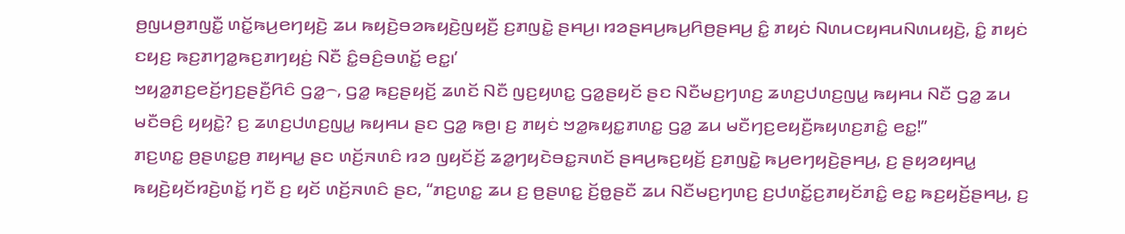ꤥ꤬ꤜꤣꤥ꤬ꤊꤜꤢꤪ꤭ ꤛꤢꤩ꤭ꤒꤣ꤬ꤕꤚꤟꤢꤧ꤬ ꤘꤣ ꤒꤟꤢꤧ꤬ꤋꤤꤒꤟꤢꤧ꤬ꤜꤟꤢꤪ꤬ ꤢ꤬ꤊꤜꤢꤧ꤭ ꤔꤌꤣ꤬꤯ ꤙꤤꤔꤌꤣ꤬ꤒꤣ꤬ꤖꤥ꤬ꤔꤌꤣ꤬ ꤢꤨ꤭ ꤊꤟꤢꤦ ꤡꤛꤣꤍꤟꤌꤣꤡꤛꤣꤟꤢꤧ꤬, ꤢꤨ꤭ ꤊꤟꤢꤦ ꤢꤟꤢ꤬ ꤒꤢ꤬ꤊꤚꤤ꤭ꤒꤢ꤬ꤊꤚꤟꤢꤦ꤬ ꤡꤢꤪ ꤢꤨ꤭ꤋꤢꤨ꤬ꤋꤛꤢꤩ꤭ ꤕꤢ꤭꤯’
ꤠꤟꤤ꤭ꤊꤢ꤬ꤕꤢꤩ꤬ꤚꤢ꤬ꤔꤢꤪ꤬ꤖꤢꤨ ꤞꤤ꤭꤮, ꤞꤤ꤭ ꤒꤢ꤬ꤔꤟꤢꤩ꤬ ꤘꤛꤢꤩ ꤡꤢꤪ ꤜꤢ꤬ꤟꤛꤢ꤭ ꤞꤤ꤭ꤔꤟꤢꤩ ꤔꤢ ꤡꤢꤪꤗꤢ꤬ꤚꤛꤢ꤬ ꤘꤛꤢ꤬ꤓꤛꤢ꤬ꤜꤣ꤭ ꤒꤟꤌꤣ ꤡꤢꤪ ꤞꤤ꤭ ꤘꤣ ꤗꤢꤪꤋꤢꤨ꤬ ꤟꤟꤢꤧ꤭? ꤢ꤬ ꤘꤛꤢ꤬ꤓꤛꤢ꤬ꤜꤣ꤭ ꤒꤟꤌꤣ ꤔꤢ ꤞꤤ꤭ ꤒꤥ꤬꤯ ꤢ꤬ ꤊꤟꤢꤦ ꤠꤤ꤭ꤒꤟꤢ꤭ꤊꤛꤢ꤭ ꤞꤤ꤭ ꤘꤣ ꤗꤢꤪꤚꤢ꤬ꤕꤟꤢꤪ꤬ꤒꤟꤛꤢ꤬ꤊꤢꤨ꤭ ꤕꤢ꤭!”
ꤊꤢ꤬ꤛꤢ꤭ ꤥ꤬ꤔꤛꤢ꤭ꤥ꤬ ꤊꤟꤌꤣ꤭ ꤔꤢ ꤛꤢꤩ꤬ꤏꤛꤢꤨ ꤙꤤ ꤜꤟꤢꤩꤢꤩ꤬ ꤘꤤ꤭ꤚꤟꤢꤧꤋꤢ꤭ꤏꤛꤢꤩ ꤔꤌꤣ꤬ꤒꤢ꤬ꤟꤢꤩ꤬ ꤢ꤬ꤊꤜꤢꤧ꤭ ꤒꤣ꤬ꤕꤚꤟꤢꤧ꤬ꤔꤌꤣ꤬, ꤢ꤬ ꤔꤟꤤꤟꤌꤣ꤭ ꤒꤟꤢꤧ꤬ꤟꤢꤩꤙꤢꤧ꤬ꤛꤢꤩ꤭ ꤚꤢꤪ ꤢ꤬ ꤟꤢꤩ ꤛꤢꤩ꤬ꤏꤛꤢꤨ ꤔꤢ, “ꤊꤢ꤬ꤛꤢ꤭ ꤘꤣ ꤢ꤬ ꤥ꤬ꤔꤛꤢ꤭ ꤢꤩ꤬ꤥ꤭ꤔꤢꤪ ꤘꤣ ꤡꤢꤪꤗꤢ꤬ꤚꤛꤢ꤬ ꤢ꤬ꤓꤛꤢꤩ꤭ꤢ꤬ꤊꤟꤢꤩꤊꤢꤨ꤭ ꤕꤢ꤭ ꤒꤢ꤬ꤟꤢꤩ꤬ꤔꤌꤣ꤬, ꤢ꤬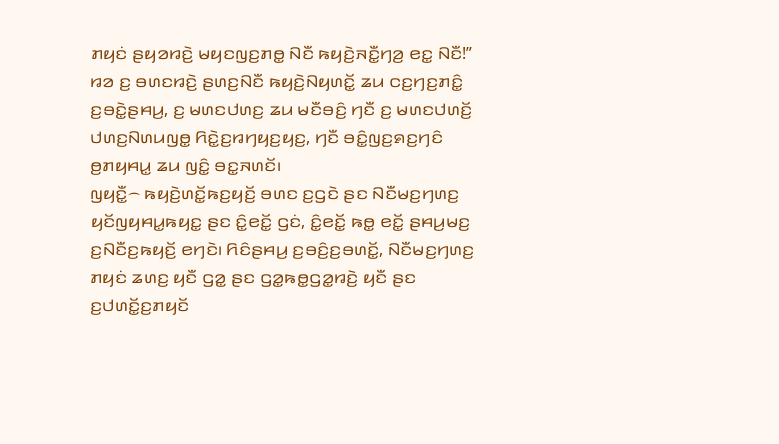ꤊꤟꤢꤦ ꤔꤟꤤꤙꤢꤧ꤬ ꤗꤟꤢꤜꤢ꤬ꤊꤥ꤭ ꤡꤢꤪ ꤒꤟꤢꤧ꤬ꤏꤢꤪ꤭ꤚꤤ꤬ ꤕꤢ꤭ ꤡꤢꤪ!”
ꤙꤤ ꤢ꤬ ꤋꤛꤢꤙꤢꤧ꤬ ꤔꤛꤢ꤬ꤡꤢꤪ ꤒꤟꤢꤧ꤬ꤡꤟꤛꤢꤩ꤭ ꤘꤣ ꤍꤢ꤬ꤚꤢ꤬ꤊꤢꤨ꤭ ꤢ꤬ꤋꤢꤧ꤭ꤔꤌꤣ꤬, ꤢ꤬ ꤗꤛꤢꤓꤛꤢ꤬ ꤘꤣ ꤗꤢꤪꤋꤢꤨ꤬ ꤚꤢꤪ ꤢ꤬ ꤗꤛꤢꤓꤛꤢꤩ꤬ ꤓꤛꤢ꤬ꤡꤛꤣꤜꤥ꤭ ꤖꤢꤧ꤭ꤢ꤬ꤙꤚꤟꤢ꤬ꤟꤢ꤬, ꤚꤢꤪ ꤋꤢꤨ꤭ꤜꤢ꤬ꤎꤢ꤬ꤚꤢꤨ ꤥ꤬ꤊꤟꤌꤣ꤭ ꤘꤣ ꤜꤢꤨ꤭ ꤋꤢ꤭ꤏꤛꤢꤩ꤯
ꤜꤟꤢꤪ꤭꤮ ꤒꤟꤢꤧ꤬ꤛꤢꤩ꤭ꤒꤢ꤬ꤟꤢꤩ꤬ ꤋꤛꤢ ꤢ꤬ꤞꤢꤧ ꤔꤢ ꤡꤢꤪꤗꤢ꤬ꤚꤛꤢ꤬ ꤟꤢꤩꤜꤟꤌꤣ꤭ꤒꤟꤢ꤭ ꤔꤢ ꤢꤨ꤭ꤕꤢꤩ꤭ ꤞꤢꤦ, ꤢꤨ꤭ꤕꤢꤩ꤭ ꤒꤥ꤭ ꤕꤢꤩ꤭ ꤔꤌꤣ꤬ꤗꤢ꤬ ꤢ꤬ꤡꤢꤪꤢ꤬ꤒꤟꤢꤩ꤬ ꤕꤚꤢꤧ꤯ ꤖꤢꤨꤔꤌꤣ꤬ ꤢ꤬ꤋꤢꤨ꤬ꤢ꤬ꤋꤛꤢꤩ꤭, ꤡꤢꤪꤗꤢ꤬ꤚꤛꤢ꤬ ꤊꤟꤢꤦ ꤘꤛꤢ꤬ ꤟꤢꤪ ꤞꤤ꤭ ꤔꤢ ꤞꤤ꤭ꤒꤥ꤭ꤞꤤ꤭ꤙꤢꤧ꤬ ꤟꤢꤪ ꤔꤢ ꤢ꤬ꤓꤛꤢꤩ꤭ꤢ꤬ꤊꤟꤢꤩ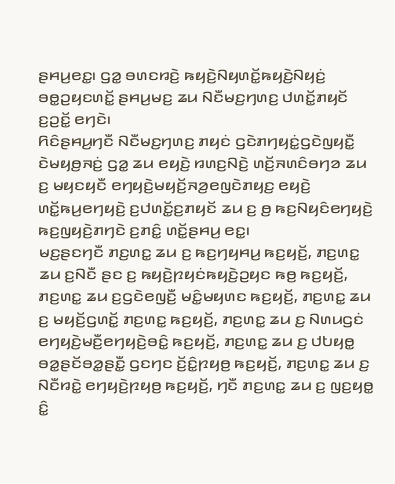ꤔꤌꤣ꤬ꤕꤢ꤭꤯ ꤞꤤ꤭ ꤋꤛꤢꤙꤢꤧ꤬ ꤒꤟꤢꤧ꤬ꤡꤟꤛꤢꤩ꤭ꤒꤟꤢꤧ꤬ꤡꤟꤢꤦ꤬ ꤋꤥ꤭ꤑꤟꤢꤛꤢꤩ꤭ ꤔꤌꤣ꤬ꤗꤢ꤬ ꤘꤣ ꤡꤢꤪꤗꤢ꤬ꤚꤛꤢ꤬ ꤓꤛꤢꤩ꤭ꤊꤟꤢꤩ ꤢ꤬ꤑꤢꤩ꤭ ꤕꤚꤢꤧ꤯
ꤖꤢꤨꤔꤌꤣ꤬ꤚꤢꤪ ꤡꤢꤪꤗꤢ꤬ꤚꤛꤢ꤬ ꤊꤟꤢꤦ ꤞꤢꤧꤊꤚꤟꤢꤦ꤭ꤞꤢꤧꤜꤟꤢꤪ꤭ ꤢꤧꤗꤟꤥ꤬ꤏꤢꤦ꤬ ꤞꤤ꤭ ꤘꤣ ꤕꤟꤢꤧ꤬ ꤙꤛꤢ꤬ꤡꤢꤧ꤬ ꤛꤢꤩ꤬ꤏꤛꤢꤨꤋꤚꤤ ꤘꤣ ꤢ꤬ ꤗꤟꤢꤟꤢꤪ ꤕꤚꤟꤢꤧ꤬ꤗꤟꤢꤩ꤬ꤏꤤ꤬ꤕꤜꤢꤧꤊꤟꤢ꤬ ꤕꤟꤢꤧ꤬ ꤛꤢꤩ꤭ꤒꤣ꤬ꤕꤚꤟꤢꤧ꤬ ꤢ꤬ꤓꤛꤢꤩ꤭ꤢ꤬ꤊꤟꤢꤩ ꤘꤣ ꤢ꤬ ꤥ꤬ ꤒꤢ꤬ꤡꤟꤢꤨꤕꤚꤟꤢꤧ꤬ ꤒꤢ꤬ꤜꤟꤢꤧ꤬ꤊꤚꤢꤧ ꤢ꤬ꤊꤢꤨ꤭ ꤛꤢꤩ꤭ꤔꤌꤣ꤬ ꤕꤢ꤭꤯
ꤗꤢ꤬ꤔꤢꤚꤢꤪ ꤊꤢ꤬ꤛꤢ꤭ ꤘꤣ ꤢ꤬ ꤒꤢ꤬ꤚꤟꤌꤣ꤬ ꤒꤢ꤬ꤟꤢꤩ꤬, ꤊꤢ꤬ꤛꤢ꤭ ꤘꤣ ꤢ꤬ꤡꤢꤪ ꤔꤢ ꤢ꤬ ꤒꤟꤢꤧ꤬ꤐꤟꤢꤦꤒꤟꤢꤧ꤬ꤑꤟꤢ ꤒꤥ꤬ ꤒꤢ꤬ꤟꤢꤩ꤬, ꤊꤢ꤬ꤛꤢ꤭ ꤘꤣ ꤢ꤬ꤞꤢꤧꤕꤜꤢꤪ꤬ ꤗꤢꤨ꤭ꤗꤟꤛꤢ ꤒꤢ꤬ꤟꤢꤩ꤬, ꤊꤢ꤬ꤛꤢ꤭ ꤘꤣ ꤢ꤬ ꤗꤟꤢꤩ꤬ꤞꤛꤢꤩ꤭ ꤊꤢ꤬ꤛꤢ꤭ ꤒꤢ꤬ꤟꤢꤩ꤬, ꤊꤢ꤬ꤛꤢ꤭ ꤘꤣ ꤢ꤬ ꤡꤛꤣꤞꤢꤦ ꤕꤚꤟꤢꤧ꤬ꤗꤢꤪ꤬ꤕꤚꤟꤢꤧ꤬ꤋꤢꤨ꤭ ꤒꤢ꤬ꤟꤢꤩ꤬, ꤊꤢ꤬ꤛꤢ꤭ ꤘꤣ ꤢ꤬ ꤓꤝꤟꤥ꤭ ꤋꤤ꤭ꤔꤢꤩꤋꤤ꤭ꤔꤢꤪ꤭ ꤞꤢꤚꤢ ꤢꤩ꤬ꤢꤨ꤭ꤐꤟꤥ꤬ ꤒꤢ꤬ꤟꤢꤩ꤬, ꤊꤢ꤬ꤛꤢ꤭ ꤘꤣ ꤢ꤬ ꤡꤢꤪꤙꤢꤧ꤭ ꤕꤚꤟꤢꤧ꤬ꤐꤟꤥ꤬ ꤒꤢ꤬ꤟꤢꤩ꤬, ꤚꤢꤪ ꤊꤢ꤬ꤛꤢ꤭ ꤘꤣ ꤢ꤬ ꤜꤢ꤬ꤟꤥ꤭ ꤢꤨ꤭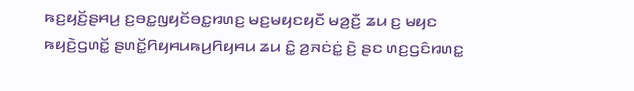ꤒꤢ꤬ꤟꤢꤩ꤬ꤔꤌꤣ꤬ ꤢ꤬ꤋꤢ꤭ꤜꤟꤢꤩꤋꤢ꤭ꤙꤛꤢ꤬ ꤗꤢ꤬ꤗꤟꤢꤟꤢꤪ ꤗꤤ꤬ꤢꤪ꤬ ꤘꤣ ꤢ꤬ ꤗꤟꤢ ꤒꤟꤢꤧ꤬ꤞꤛꤢꤩ꤭ ꤔꤛꤢꤩ꤭ꤖꤟꤌꤣꤒꤣ꤬ꤖꤟꤌꤣ ꤘꤣ ꤢꤨ꤭ ꤤ꤬ꤏꤢꤦꤢꤦ꤭ ꤢꤧ꤬ ꤔꤢ ꤛꤢ꤬ꤞꤢꤨꤙꤛꤢ꤭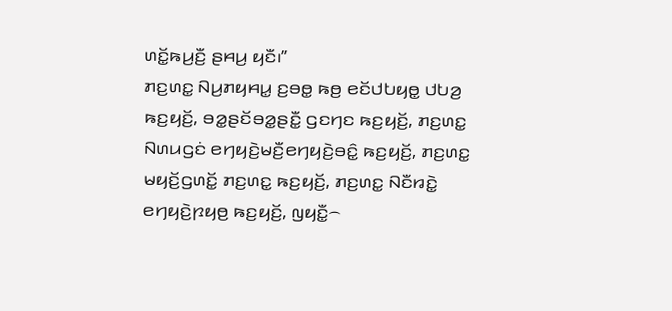ꤛꤢꤩ꤭ꤒꤣ꤬ꤢꤪ꤬ ꤔꤌꤣ꤬ ꤟꤢꤪ꤯”
ꤊꤢ꤬ꤛꤢ꤭ ꤡꤣ꤬ꤊꤟꤌꤣ꤭ ꤢ꤬ꤋꤥ꤭ ꤒꤥ꤬ ꤕꤢꤩꤓꤝꤟꤥ꤭ ꤓꤝꤤ꤬ ꤒꤢ꤬ꤟꤢꤩ꤬, ꤋꤤ꤭ꤔꤢꤩꤋꤤ꤭ꤔꤢꤪ꤭ ꤞꤢꤚꤢ ꤒꤢ꤬ꤟꤢꤩ꤬, ꤊꤢ꤬ꤛꤢ꤭ ꤡꤛꤣꤞꤢꤦ ꤕꤚꤟꤢꤧ꤬ꤗꤢꤪ꤬ꤕꤚꤟꤢꤧ꤬ꤋꤢꤨ꤭ ꤒꤢ꤬ꤟꤢꤩ꤬, ꤊꤢ꤬ꤛꤢ꤭ ꤗꤟꤢꤩ꤬ꤞꤛꤢꤩ꤭ ꤊꤢ꤬ꤛꤢ꤭ ꤒꤢ꤬ꤟꤢꤩ꤬, ꤊꤢ꤬ꤛꤢ꤭ ꤡꤢꤪꤙꤢꤧ꤭ ꤕꤚꤟꤢꤧ꤬ꤐꤟꤥ꤬ ꤒꤢ꤬ꤟꤢꤩ꤬, ꤜꤟꤢꤪ꤭꤮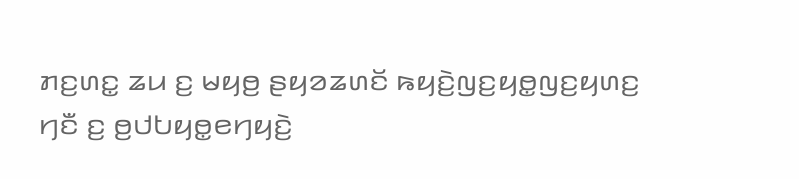ꤊꤢ꤬ꤛꤢ꤭ ꤘꤣ ꤢ꤬ ꤗꤟꤥ꤬ ꤔꤟꤤꤘꤛꤢꤩ ꤒꤟꤢꤧ꤬ꤜꤢ꤬ꤟꤥ꤭ꤜꤢ꤬ꤟꤛꤢ꤬ ꤚꤢꤪ ꤢ꤬ ꤥ꤬ꤓꤝꤟꤥ꤭ꤕꤚꤟꤢꤧ꤬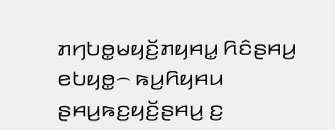ꤊꤚꤝꤥ꤭ꤗꤟꤢꤩ꤬ꤊꤟꤌꤣ꤭ ꤖꤢꤨꤔꤌꤣ꤬ ꤕꤝꤟꤥ꤭꤮ ꤒꤣ꤬ꤖꤟꤌꤣ ꤔꤌꤣ꤬ꤒꤢ꤬ꤟꤢꤩ꤬ꤔꤌꤣ꤬ ꤢ꤬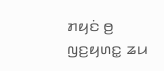ꤊꤟꤢꤦ ꤥ꤬ ꤜꤢ꤬ꤟꤛꤢ꤭ ꤘꤣ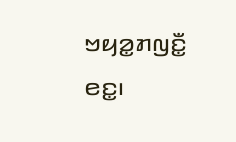ꤠꤟꤤ꤭ꤊꤜꤢꤪ꤭ ꤕꤢ꤭꤯